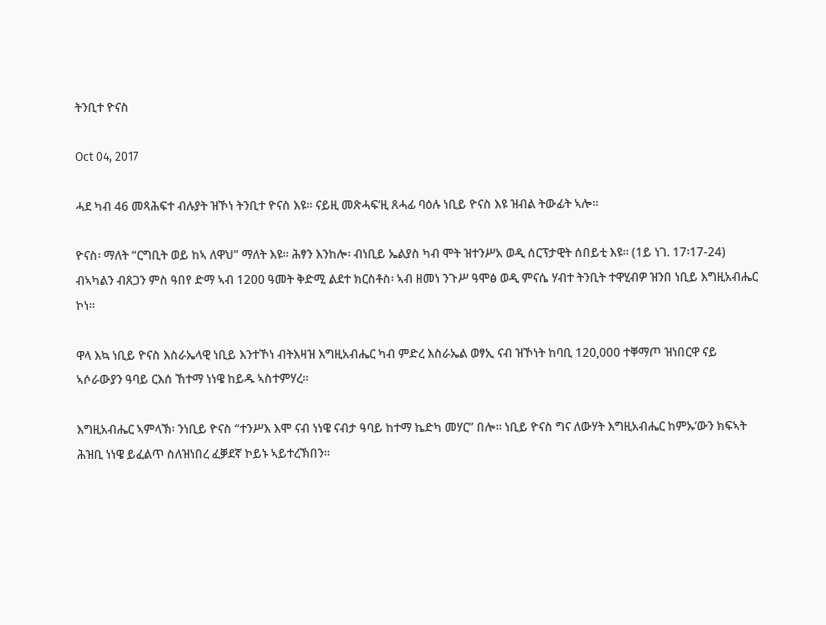ትንቢተ ዮናስ

Oct 04, 2017

ሓደ ካብ 46 መጻሕፍተ ብሉያት ዝኾነ ትንቢተ ዮናስ እዩ። ናይዚ መጽሓፍ’ዚ ጸሓፊ ባዕሉ ነቢይ ዮናስ እዩ ዝብል ትውፊት ኣሎ።

ዮናስ፡ ማለት “ርግቢት ወይ ከኣ ለዋህ” ማለት እዩ። ሕፃን እንከሎ፡ ብነቢይ ኤልያስ ካብ ሞት ዝተንሥአ ወዲ ሰርፕታዊት ሰበይቲ እዩ። (1ይ ነገ. 17፡17-24) ብኣካልን ብጸጋን ምስ ዓበየ ድማ ኣብ 1200 ዓመት ቅድሚ ልደተ ክርስቶስ፡ ኣብ ዘመነ ንጉሥ ዓሞፅ ወዲ ምናሴ ሃብተ ትንቢት ተዋሂብዎ ዝንበ ነቢይ እግዚአብሔር ኮነ።

ዋላ እኳ ነቢይ ዮናስ እስራኤላዊ ነቢይ እንተኾነ ብትእዛዝ እግዚአብሔር ካብ ምድረ እስራኤል ወፃኢ ናብ ዝኾነት ከባቢ 120,000 ተቐማጦ ዝነበርዋ ናይ ኣሶራውያን ዓባይ ርእሰ ኸተማ ነነዌ ከይዱ ኣስተምሃረ።

እግዚአብሔር ኣምላኽ፡ ንነቢይ ዮናስ “ተንሥእ እሞ ናብ ነነዌ ናብታ ዓባይ ከተማ ኬድካ መሃር” በሎ። ነቢይ ዮናስ ግና ለውሃት እግዚአብሔር ከምኡ’ውን ክፍኣት ሕዝቢ ነነዌ ይፈልጥ ስለዝነበረ ፈቓደኛ ኮይኑ ኣይተረኽበን።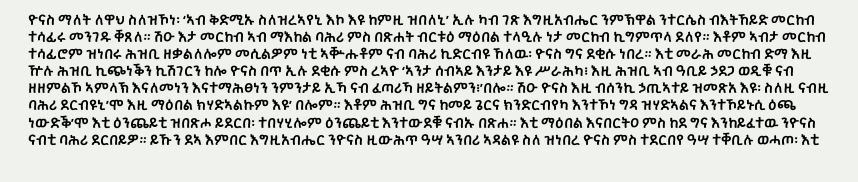ዮናስ ማለት ለዋህ ስለዝኾነ፡ ‘ኣብ ቅድሚኡ ስለዝረኣየኒ እኮ እዩ ከምዚ ዝበለኒ’ ኢሉ ካብ ገጽ እግዚአብሔር ንምኽዋል ንተርሴስ ብእትኸይድ መርከብ ተሳፊሩ መንገዱ ቐጸለ። ሽዑ እታ መርከብ ኣብ ማእከል ባሕሪ ምስ በጽሐት ብርቱዕ ማዕበል ተላዒሉ ነታ መርከብ ኪግምጥላ ደለየ። እቶም ኣብታ መርከብ ተሳፊሮም ዝነበሩ ሕዝቢ ዘቃልለሎም መሲልዎም ነቲ ኣቝሑቶም ናብ ባሕሪ ኪድርብዩ ኸለዉ፡ ዮናስ ግና ደቂሱ ነበረ። እቲ መራሕ መርከብ ድማ እዚ ዅሉ ሕዝቢ ኪጭነቕን ኪሽገርን ከሎ ዮናስ በጥ ኢሉ ደቂሱ ምስ ረኣዮ ‘ኣንታ ሰብኣይ እንታይ እዩ ሥራሕካ፧ እዚ ሕዝቢ ኣብ ዓቢይ ኃደጋ ወዲቑ ናብ ዘዘምልኾ ኣምላኽ እናለመነን እናተማሕፀነን ንምንታይ ኢኻ ናብ ፈጣሪኻ ዘይትልምን፧’በሎ። ሽዑ ዮናስ እዚ ብሰንኪ ኃጢኣተይ ዝመጽአ እዩ፡ ስለዚ ናብዚ ባሕሪ ደርብዩኒ’ሞ እዚ ማዕበል ክሃድኣልኩም እዩ’ በሎም። እቶም ሕዝቢ ግና ከመይ ጌርና ክንድርብየካ እንተኾነ ግዳ ዝሃድኣልና እንተኾይኑሲ ዕጫ ነውድቕ’ሞ እቲ ዕንጨይቲ ዝበጽሖ ይደርበ፡ ተበሃሂሎም ዕንጨይቲ እንተውደቑ ናብኡ በጽሐ። እቲ ማዕበል እናበርትዐ ምስ ከደ ግና እንከይፈተዉ ንዮናስ ናብቲ ባሕሪ ደርበይዎ። ይኹን ደኣ እምበር እግዚአብሔር ንዮናስ ዚውሕጥ ዓሣ ኣንበሪ ኣዳልዩ ስለ ዝነበረ ዮናስ ምስ ተደርበየ ዓሣ ተቐቢሉ ወሓጦ፡ እቲ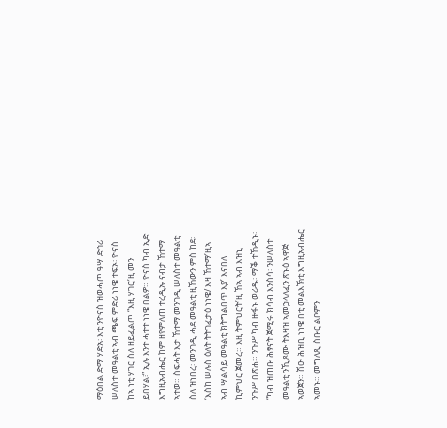ማዕበል ድማ ሃድአ፡ እቲ ንዮናስ ዝወሓጦ ዓሣ ድኅሪ ሠለስተ መዓልቲ ኣብ ጫፍ ምድሪ ነነዌ ተፍኦ፡ ዮናስ ከኣ ነቲ ሃገር ስለ ዘይፈልጦ “እዚ ሃገር’ዚ መን ይበሃል፧” ኢሉ እንተ ሓተተ ነነዌ በልዎ። ዮናስ ካብ ኢድ እግዚአብሔር ከም ዘየምለጠ ተረዲኡ ናብታ ኸተማ ኣተወ። ስፍሓት እታ ኸተማ መንገዲ ሠለስተ መዓልቲ ስለ ዝነበረ፡ መንገዲ ሓደ መዓልቲ ዚኸውን ምስ ከደ፡ ‘እስከ ሠሉስ ዕለት ትትገፈታዕ ነነዌ/ እዛ ኸተማ’ዚኣ ኣብ ሣልሳይ መዓልቲ ክትግልበጥ እያ’ እናበለ ኪምህር ጀመረ። እዚ ትምህርት’ዚ ኸኣ ኣብ እዝኒ ንጉሥ በጽሐ። ንጉሥ ካብ ዙፋኑ ወሪዱ፡ ማቕ ተኸዲኑ፡ “ካብ ዝጠቡ ሕፃናት ጀሚሩ ክሳብ እንስሳ፡ ንሠለስተ መዓልቲ ንኺጾሙ ትእዛዝ ኣመኃላለፈን ጽኑዕ ኣዋጅ ኣወጀን። ሽዑ ሕዝቢ ነነዌ በቲ መልእኽቲ እግዚአብሔር ኣመኑ። መግለጺ ስቡር ልቦምን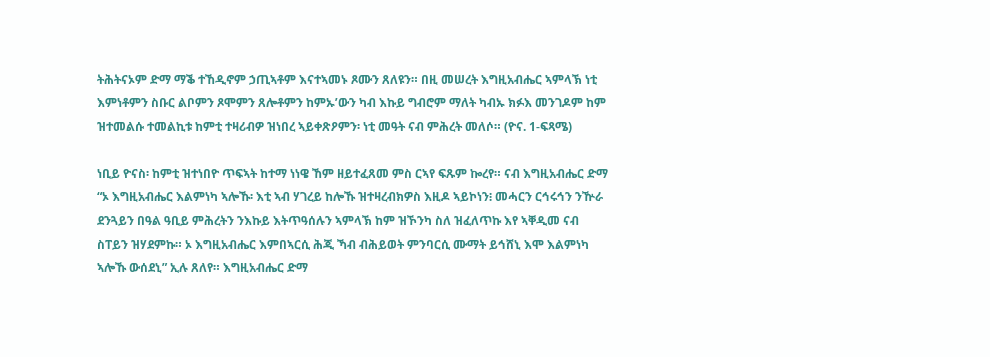ትሕትናኦም ድማ ማቕ ተኸዲኖም ኃጢኣቶም እናተኣመኑ ጾሙን ጸለዩን። በዚ መሠረት እግዚአብሔር ኣምላኽ ነቲ እምነቶምን ስቡር ልቦምን ጾሞምን ጸሎቶምን ከምኡ’ውን ካብ እኩይ ግብሮም ማለት ካብኡ ክፉእ መንገዶም ከም ዝተመልሱ ተመልኪቱ ከምቲ ተዛሪብዎ ዝነበረ ኣይቀጽዖምን፡ ነቲ መዓት ናብ ምሕረት መለሶ። (ዮና. 1-ፍጻሜ)

ነቢይ ዮናስ፡ ከምቲ ዝተነበዮ ጥፍኣት ከተማ ነነዌ ኸም ዘይተፈጸመ ምስ ርኣየ ፍጹም ኰረየ። ናብ እግዚአብሔር ድማ “ኦ እግዚአብሔር እልምነካ ኣሎኹ፡ እቲ ኣብ ሃገረይ ከሎኹ ዝተዛረብክዎስ እዚዶ ኣይኮነን፧ መሓርን ርኅሩኅን ንዅራ ደንጓይን በዓል ዓቢይ ምሕረትን ንእኩይ እትጥዓሰሉን ኣምላኽ ከም ዝኾንካ ስለ ዝፈለጥኩ እየ ኣቐዲመ ናብ ስፐይን ዝሃደምኩ። ኦ እግዚአብሔር እምበኣርሲ ሕጂ ኻብ ብሕይወት ምንባርሲ ሙማት ይኅሸኒ እሞ እልምነካ ኣሎኹ ውሰደኒ” ኢሉ ጸለየ። እግዚአብሔር ድማ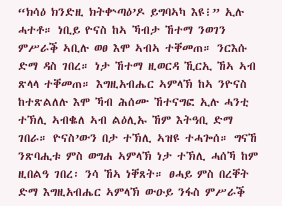“ክሳዕ ክንድዚ ክትቍጣዕ’ዶ ይግባኣካ እዩ፧” ኢሉ ሓተቶ። ነቢይ ዮናስ ከኣ ኻብታ ኸተማ ንወገን ምሥራቕ ኣቢሉ ወፀ እሞ ኣብኣ ተቐመጠ። ንርእሱ ድማ ዳስ ገበረ። ነታ ኸተማ ዚወርዳ ኺርኢ ኸኣ ኣብ ጽላላ ተቐመጠ። እግዚአብሔር ኣምላኽ ከኣ ንዮናስ ከተጽልለሉ እሞ ኻብ ሕሰሙ ኸተናግፎ ኢሉ ሓንቲ ተኽሊ ኣብቈለ ኣብ ልዕሊኡ ኸም እትዓቢ ድማ ገበራ። ዮናስ’ውን በታ ተኽሊ ኣዝዩ ተሓጐሰ። ግናኸ ንጽባሒቱ ምስ ወግሐ ኣምላኽ ነታ ተኽሊ ሓሰኻ ከም ዚበልዓ ገበረ፡ ንሳ ኸኣ ነቐጸት። ፀሓይ ምስ በረቐት ድማ እግዚአብሔር ኣምላኽ ውዑይ ንፋስ ምሥራቕ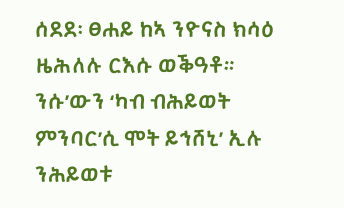ሰደደ፡ ፀሐይ ከኣ ንዮናስ ክሳዕ ዜሕለሉ ርእሱ ወቕዓቶ። ንሱ’ውን ‘ካብ ብሕይወት ምንባር’ሲ ሞት ይኅሸኒ’ ኢሉ ንሕይወቱ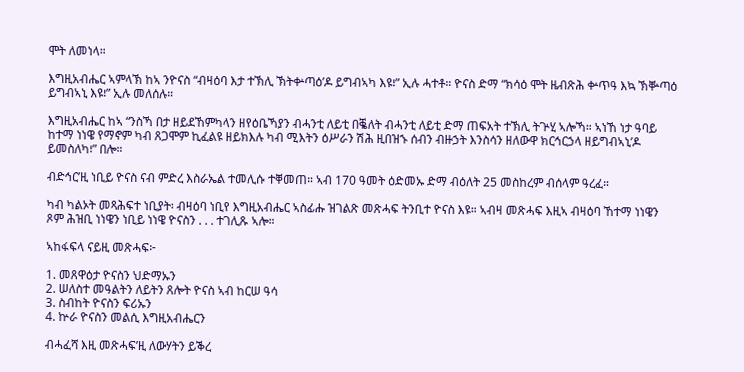ሞት ለመነላ።

እግዚአብሔር ኣምላኽ ከኣ ንዮናስ “ብዛዕባ እታ ተኽሊ ኽትቍጣዕ’ዶ ይግብኣካ እዩ፧” ኢሉ ሓተቶ። ዮናስ ድማ “ክሳዕ ሞት ዜብጽሕ ቍጥዓ እኳ ኽቝጣዕ ይግብኣኒ እዩ፧” ኢሉ መለሰሉ።

እግዚአብሔር ከኣ “ንስኻ በታ ዘይደኸምካላን ዘየዕቤኻያን ብሓንቲ ለይቲ በቘለት ብሓንቲ ለይቲ ድማ ጠፍአት ተኽሊ ትጕሂ ኣሎኻ። ኣነኸ ነታ ዓባይ ከተማ ነነዌ የማኖም ካብ ጸጋሞም ኪፈልዩ ዘይክእሉ ካብ ሚእትን ዕሥራን ሽሕ ዚበዝኁ ሰብን ብዙኃት እንስሳን ዘለውዋ ክርኅርኃላ ዘይግብኣኒ’ዶ ይመስለካ፧” በሎ።

ብድኅር’ዚ ነቢይ ዮናስ ናብ ምድረ እስራኤል ተመሊሱ ተቐመጠ። ኣብ 170 ዓመት ዕድመኡ ድማ ብዕለት 25 መስከረም ብሰላም ዓረፈ።

ካብ ካልኦት መጻሕፍተ ነቢያት፡ ብዛዕባ ነቢየ እግዚአብሔር ኣስፊሑ ዝገልጽ መጽሓፍ ትንቢተ ዮናስ እዩ። ኣብዛ መጽሓፍ እዚኣ ብዛዕባ ኸተማ ነነዌን ጾም ሕዝቢ ነነዌን ነቢይ ነነዌ ዮናስን . . . ተገሊጹ ኣሎ።

ኣከፋፍላ ናይዚ መጽሓፍ፦

1. መጸዋዕታ ዮናስን ህድማኡን
2. ሠለስተ መዓልትን ለይትን ጸሎት ዮናስ ኣብ ከርሠ ዓሳ
3. ስብከት ዮናስን ፍሪኡን
4. ኵራ ዮናስን መልሲ እግዚአብሔርን

ብሓፈሻ እዚ መጽሓፍ’ዚ ለውሃትን ይቕረ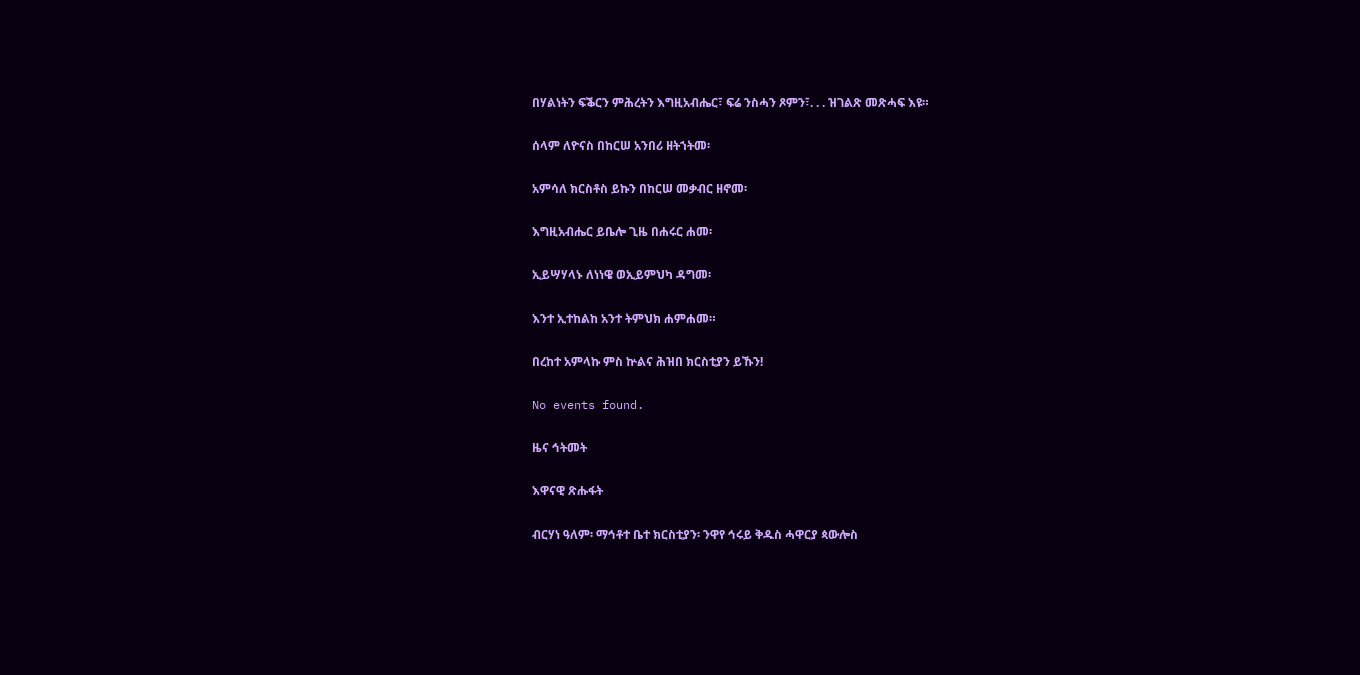በሃልነትን ፍቕርን ምሕረትን እግዚአብሔር፣ ፍሬ ንስሓን ጾምን፣. . . ዝገልጽ መጽሓፍ እዩ።

ሰላም ለዮናስ በከርሠ አንበሪ ዘትኀትመ፡

አምሳለ ክርስቶስ ይኩን በከርሠ መቃብር ዘኖመ፡

እግዚአብሔር ይቤሎ ጊዜ በሐሩር ሐመ፡

ኢይሣሃላኑ ለነነዌ ወኢይምህካ ዳግመ፡

እንተ ኢተከልከ አንተ ትምህክ ሐምሐመ።

በረከተ አምላኩ ምስ ኵልና ሕዝበ ክርስቲያን ይኹን!

No events found.

ዜና ኅትመት

እዋናዊ ጽሑፋት

ብርሃነ ዓለም፡ ማኅቶተ ቤተ ክርስቲያን፡ ንዋየ ኅሩይ ቅዱስ ሓዋርያ ጳውሎስ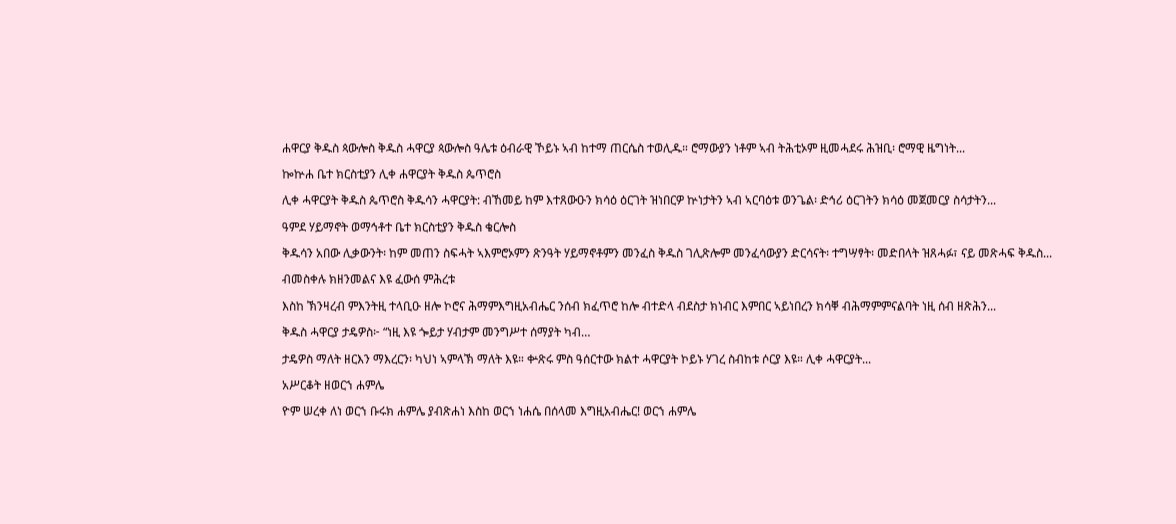ሐዋርያ ቅዱስ ጳውሎስ ቅዱስ ሓዋርያ ጳውሎስ ዓሌቱ ዕብራዊ ኾይኑ ኣብ ከተማ ጠርሴስ ተወሊዱ። ሮማውያን ነቶም ኣብ ትሕቲኦም ዚመሓደሩ ሕዝቢ፡ ሮማዊ ዜግነት...

ኰኵሐ ቤተ ክርስቲያን ሊቀ ሐዋርያት ቅዱስ ጴጥሮስ

ሊቀ ሓዋርያት ቅዱስ ጴጥሮስ ቅዱሳን ሓዋርያት: ብኸመይ ከም እተጸውዑን ክሳዕ ዕርገት ዝነበርዎ ኵነታትን ኣብ ኣርባዕቱ ወንጌል፡ ድኅሪ ዕርገትን ክሳዕ መጀመርያ ስሳታትን...

ዓምደ ሃይማኖት ወማኅቶተ ቤተ ክርስቲያን ቅዱስ ቄርሎስ

ቅዱሳን አበው ሊቃውንት፡ ከም መጠን ስፍሓት ኣእምሮኦምን ጽንዓት ሃይማኖቶምን መንፈስ ቅዱስ ገሊጽሎም መንፈሳውያን ድርሳናት፡ ተግሣፃት፡ መድበላት ዝጸሓፉ፣ ናይ መጽሓፍ ቅዱስ...

ብመስቀሉ ክዘንመልና እዩ ፈውሰ ምሕረቱ

እስከ ኽንዛረብ ምእንትዚ ተላቢዑ ዘሎ ኮሮና ሕማምእግዚአብሔር ንሰብ ክፈጥሮ ከሎ ብተድላ ብደስታ ክነብር እምበር ኣይነበረን ክሳቐ ብሕማምምናልባት ነዚ ሰብ ዘጽሕን...

ቅዱስ ሓዋርያ ታዴዎስ፦ “ነዚ እዩ ጐይታ ሃብታም መንግሥተ ሰማያት ካብ…

ታዴዎስ ማለት ዘርእን ማእረርን፡ ካህነ ኣምላኽ ማለት እዩ። ቍጽሩ ምስ ዓሰርተው ክልተ ሓዋርያት ኮይኑ ሃገረ ስብከቱ ሶርያ እዩ። ሊቀ ሓዋርያት...

አሥርቆት ዘወርኀ ሐምሌ

ዮም ሠረቀ ለነ ወርኀ ቡሩክ ሐምሌ ያብጽሐነ እስከ ወርኀ ነሐሴ በሰላመ እግዚአብሔር! ወርኀ ሐምሌ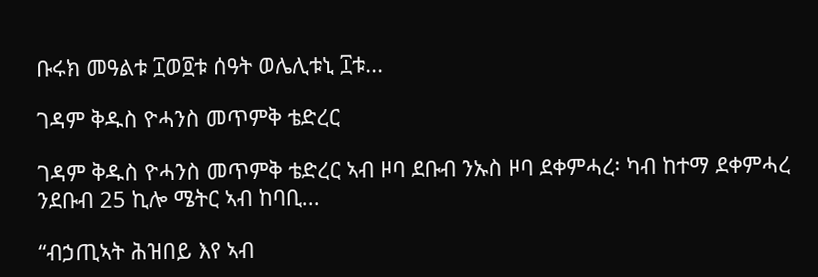ቡሩክ መዓልቱ ፲ወ፬ቱ ሰዓት ወሌሊቱኒ ፲ቱ...

ገዳም ቅዱስ ዮሓንስ መጥምቅ ቴድረር

ገዳም ቅዱስ ዮሓንስ መጥምቅ ቴድረር ኣብ ዞባ ደቡብ ንኡስ ዞባ ደቀምሓረ፡ ካብ ከተማ ደቀምሓረ ንደቡብ 25 ኪሎ ሜትር ኣብ ከባቢ...

“ብኃጢኣት ሕዝበይ እየ ኣብ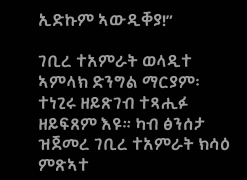ኢድኩም ኣውዲቐያ!”

ገቢረ ተአምራት ወላዲተ ኣምላክ ድንግል ማርያም፡ ተነጊሩ ዘይጽገብ ተጻሒፉ ዘይፍጸም እዩ። ካብ ፅንሰታ ዝጀመረ ገቢረ ተአምራት ክሳዕ ምጽኣተ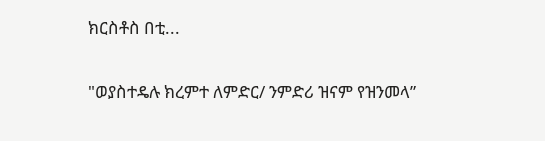ክርስቶስ በቲ...

"ወያስተዴሉ ክረምተ ለምድር/ ንምድሪ ዝናም የዝንመላ”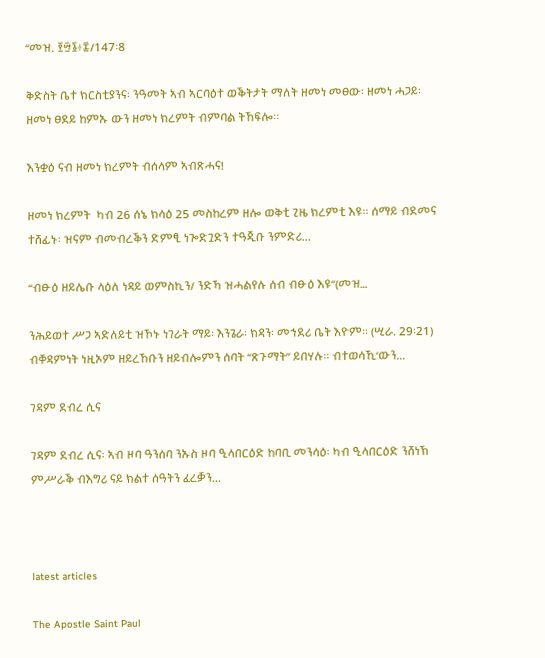“መዝ. ፻፵፮፥፰/147፡8

ቅድስት ቤተ ክርስቲያንና፡ ንዓመት ኣብ ኣርባዕተ ወቕትታት ማለት ዘመነ መፀው፡ ዘመነ ሓጋይ፡ ዘመነ ፀደይ ከምኡ ውን ዘመነ ክረምት ብምባል ትኸፍሎ።

እንቋዕ ናብ ዘመነ ክረምት ብሰላም ኣብጽሓና!

ዘመነ ክረምት  ካብ 26 ሰኔ ክሳዕ 25 መስከረም ዘሎ ወቅቲ ጊዜ ክረምቲ እዩ። ሰማይ ብደመና ተሸፊኑ፡ ዝናም ብመብረቕን ድምፂ ነጐድጓድን ተዓጂቡ ንምድሪ...

“ብፁዕ ዘይሌቡ ላዕለ ነዳይ ወምስኪን/ ንድኻ ዝሓልየሉ ሰብ ብፁዕ እዩ”(መዝ…

ንሕይወተ ሥጋ ኣድለይቲ ዝኾኑ ነገራት ማይ፡ እንጌራ፡ ክዳን፡ መኅደሪ ቤት እዮም። (ሢራ. 29፡21) ብቐዳምነት ነዚኦም ዘይረኸቡን ዘይብሎምን ሰባት “ጽጉማት” ይበሃሉ። ብተወሳኺ’ውን...

ገዳም ደብረ ሲና

ገዳም ደብረ ሲና፡ ኣብ ዞባ ዓንሰባ ንኡስ ዞባ ዒላበርዕድ ከባቢ መንሳዕ፡ ካብ ዒላበርዕድ ንሸነኽ ምሥራቕ ብእግሪ ናይ ክልተ ሰዓትን ፈረቓን...



latest articles

The Apostle Saint Paul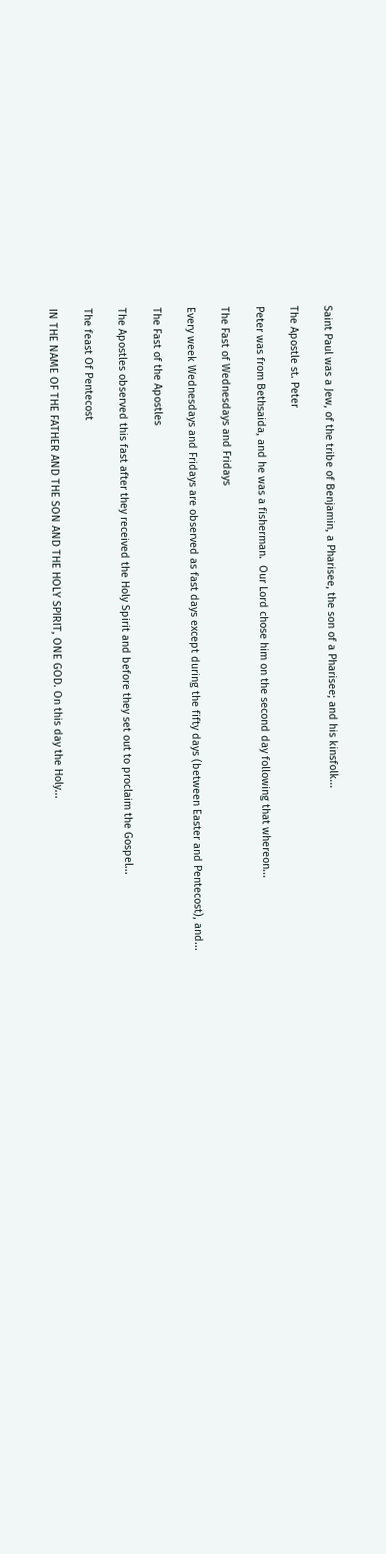Saint Paul was a Jew, of the tribe of Benjamin, a Pharisee, the son of a Pharisee; and his kinsfolk...

The Apostle st. Peter

Peter was from Bethsaida, and he was a fisherman.  Our Lord chose him on the second day following that whereon...

The Fast of Wednesdays and Fridays

Every week Wednesdays and Fridays are observed as fast days except during the fifty days (between Easter and Pentecost), and...

The Fast of the Apostles

The Apostles observed this fast after they received the Holy Spirit and before they set out to proclaim the Gospel...

The feast Of Pentecost

IN THE NAME OF THE FATHER AND THE SON AND THE HOLY SPIRIT, ONE GOD. On this day the Holy...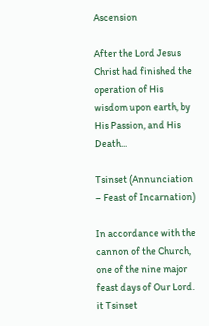Ascension

After the Lord Jesus Christ had finished the operation of His wisdom upon earth, by His Passion, and His Death...

Tsinset (Annunciation – Feast of Incarnation)

In accordance with the cannon of the Church, one of the nine major feast days of Our Lord. it Tsinset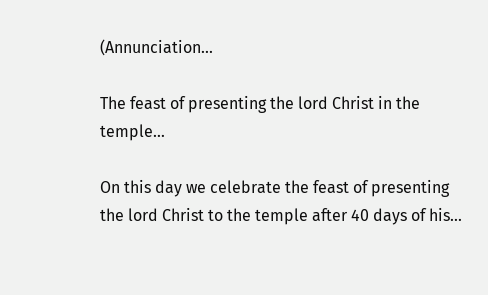(Annunciation...

The feast of presenting the lord Christ in the temple…

On this day we celebrate the feast of presenting the lord Christ to the temple after 40 days of his...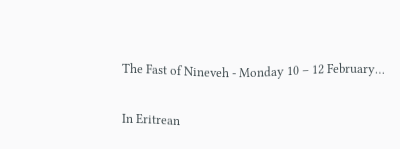The Fast of Nineveh - Monday 10 – 12 February…

In Eritrean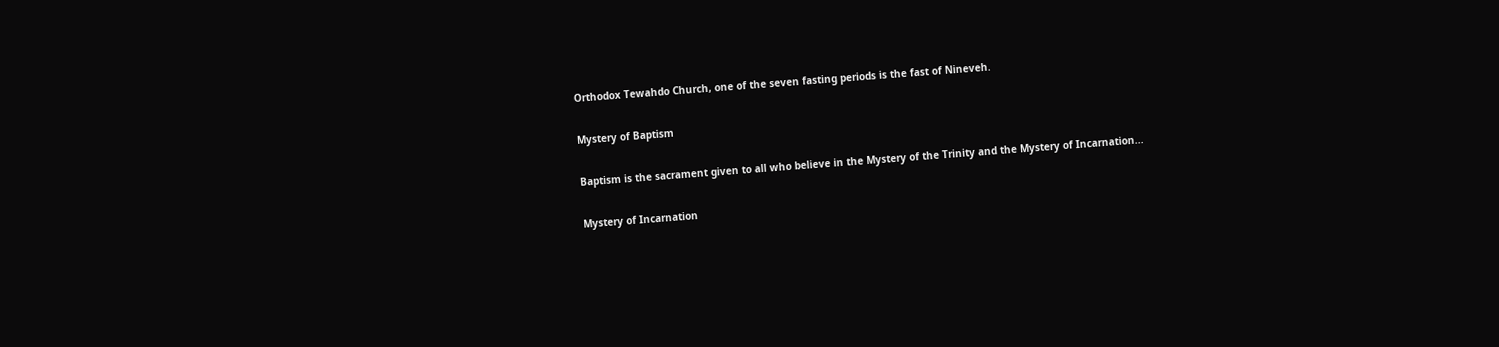Orthodox Tewahdo Church, one of the seven fasting periods is the fast of Nineveh.

Mystery of Baptism

Baptism is the sacrament given to all who believe in the Mystery of the Trinity and the Mystery of Incarnation...

Mystery of Incarnation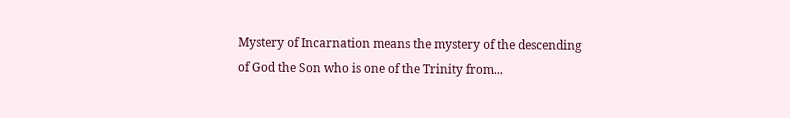Mystery of Incarnation means the mystery of the descending of God the Son who is one of the Trinity from...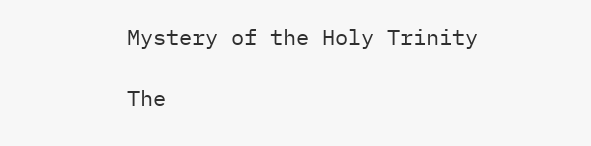Mystery of the Holy Trinity

The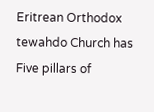Eritrean Orthodox tewahdo Church has Five pillars of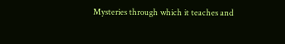Mysteries through which it teaches and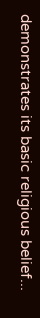demonstrates its basic religious belief...